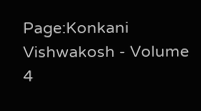Page:Konkani Vishwakosh - Volume 4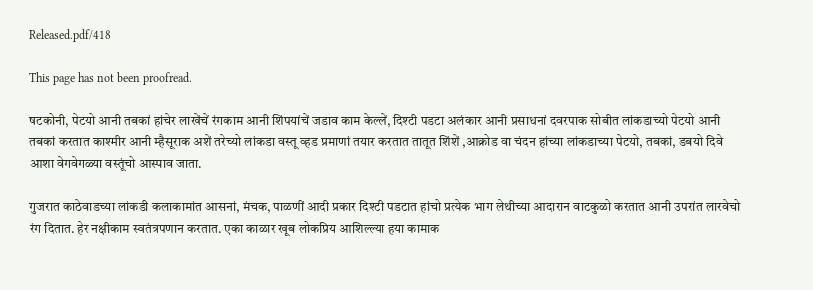Released.pdf/418

This page has not been proofread.

षटकोनी, पेटयो आनी तबकां हांचेर लाखेंचें रंगकाम आनी शिंपयांचें जडाव काम केल्लें, दिश्टी पडटा अलंकार आनी प्रसाधनां दवरपाक सोबीत लांकडाच्यो पेटयो आनी तबकां करतात काश्मीर आनी म्हैसूराक अशें तरेच्यो लांकडा वस्तू व्हड प्रमाणां तयार करतात तातूत शिंशें ,आक्रोड वा चंदन हांच्या लांकडाच्या पेटयो, तबकां, डबयो दिवे आशा वेगवेगळ्या वस्तूंचो आस्पाव जाता.

गुजरात काठेवाडच्या लांकडी कलाकामांत आसनां, मंचक, पाळणीं आदी प्रकार दिश्टी पडटात हांचो प्रत्येक भाग लेथीच्या आदारान वाटकुळो करतात आनी उपरांत लारवेचो रंग दितात. हेर नक्षीकाम स्वतंत्रपणान करतात. एका काळार खूब लोकप्रिय आशिल्ल्या हया कामाक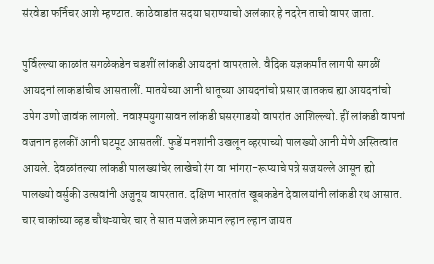संरवेडा फर्निचर आशे म्हण्टात. काठेवाडांत सदया घराण्याचो अलंकार हे नदरेन ताचो वापर जाता.

पुर्विल्ल्या काळांत सगळेकडेन चडशीं लांकडी आयदनां वापरताले. वैदिक यज्ञकर्मांत लागपी सगळीं आयदनां लाकडांचीच आसतालीं. मातयेच्या आनी धातूच्या आयदनांचो प्रसार जातकच ह्या आयदनांचो उपेग उणो जावंक लागलो. नवाश्मयुगासावन लांकडी घसरगाडयो वापरांत आशिल्ल्यो. हीं लांकडी वापनां वजनान हलकीं आनी घटमूट आसतलीं. फुडें मनशांनी उखलून व्हरपाच्यो पालख्यो आनी मेणे अस्तित्वांत आयले. देवळांतल्या लांकडी पालख्यांचेर लाखेचो रंग वा भांगरा-रूप्याचे पत्रे सजयल्ले आसून ह्यो पालख्यो वर्सुकी उत्सवांनी अजुनूय वापरतात. दक्षिण भारतांत खूबकडेन देवालयांनी लांकडी रथ आसात. चार चाकांच्या व्हड चौथऱ्याचेर चार ते सात मजले क्रमान ल्हान ल्हान जायत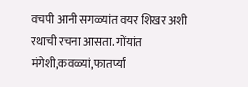वचपी आनी सगळ्यांत वयर शिखर अशी रथाची रचना आसता. गोंयांत मंगेशी,कवळ्यां,फातर्प्यां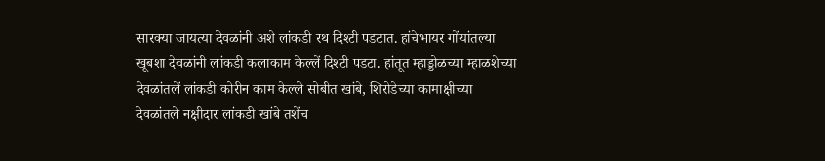सारक्या जायत्या देवळांनी अशे लांकडी रथ दिश्टी पडटात. हांचेभायर गोंयांतल्या खूबशा देवळांनी लांकडी कलाकाम केल्लें दिश्टी पडटा. हांतूत म्हाड्डोळच्या म्हाळशेच्या देवळांतलें लांकडी कोरीन काम केल्ले सोबीत खांबे, शिरोडेच्या कामाक्षीच्या देवळांतले नक्षीदार लांकडी खांबे तशेंच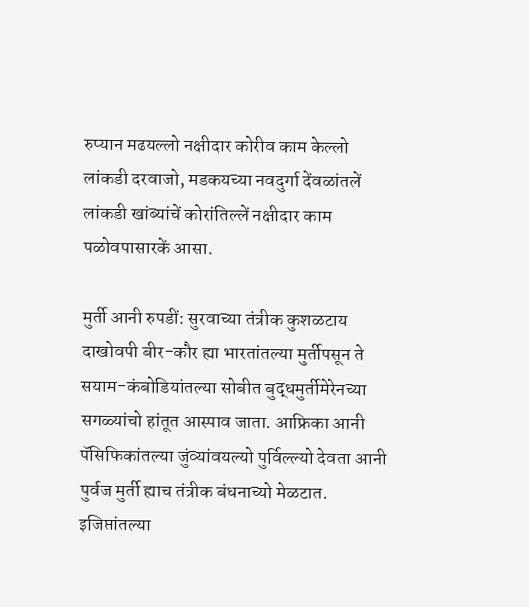रुप्यान मढयल्लो नक्षीदार कोरीव काम केल्लो लांकडी दरवाजो, मडकयच्या नवदुर्गा देंवळांतलें लांकडी खांब्यांचें कोरांतिल्लें नक्षीदार काम पळोवपासारकें आसा.

मुर्ती आनी रुपडीं: सुरवाच्या तंत्रीक कुशळटाय दाखोवपी बीर-कौर ह्या भारतांतल्या मुर्तीपसून ते सयाम-कंबोडियांतल्या सोबीत बुद्धमुर्तीमेरेनच्या सगळ्यांचो हांतूत आस्पाव जाता. आफ्रिका आनी पॅसिफिकांतल्या जुंव्यांवयल्यो पुर्विल्ल्यो देवता आनी पुर्वज मुर्ती ह्याच तंत्रीक बंधनाच्यो मेळटात. इजिप्तांतल्या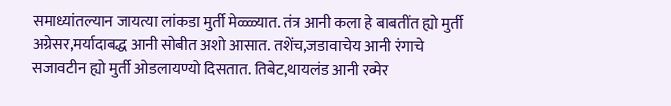समाध्यांतल्यान जायत्या लांकडा मुर्ती मेळ्ळ्यात. तंत्र आनी कला हे बाबतींत ह्यो मुर्ती अग्रेसर,मर्यादाबद्ध आनी सोबीत अशो आसात. तशेंच,जडावाचेय आनी रंगाचे सजावटीन ह्यो मुर्ती ओडलायण्यो दिसतात. तिबेट,थायलंड आनी रव्मेर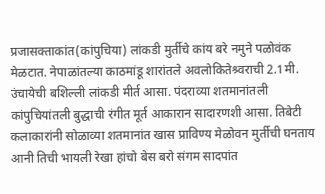प्रजासक्ताकांत(कांपुचिया) लांकडी मुर्तीचे कांय बरे नमुने पळोवंक मेळटात. नेपाळांतल्या काठमांडू शारांतले अवलोकितेश्र्वराची 2.1मी. उंचायेची बशिल्ली लांकडी मीर्त आसा. पंदराव्या शतमानांतली कांपुचियांतली बुद्धाची रंगीत मूर्त आकारान सादारणशी आसा. तिबेटी कलाकारांनी सोळाव्या शतमानांत खास प्राविण्य मेळोवन मुर्तीची घनताय आनी तिची भायली रेखा हांचो बेस बरो संगम सादपांत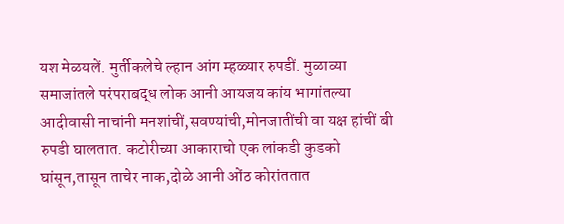यश मेळयलें. मुर्तीकलेचे ल्हान आंग म्हळ्यार रुपडीं. मुळाव्या समाजांतले परंपराबद्ध लोक आनी आयजय कांय भागांतल्या आदीवासी नाचांनी मनशांचीं,सवण्यांची,मोनजातींची वा यक्ष हांचीं बी रुपडी घालतात. कटोरीच्या आकाराचो एक लांकडी कुडको घांसून,तासून ताचेर नाक,दोळे आनी ओंठ कोरांततात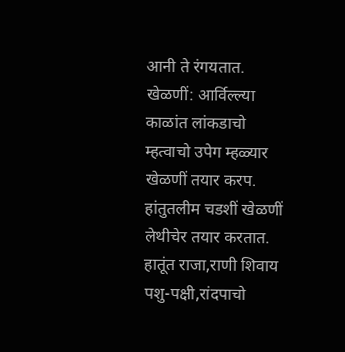आनी ते रंगयतात. खेळणीं: आर्विल्ल्या काळांत लांकडाचो म्हत्वाचो उपेग म्हळ्यार खेळणीं तयार करप. हांतुतलीम चडशीं खेळणीं लेथीचेर तयार करतात. हातूंत राजा,राणी शिवाय पशु-पक्षी,रांदपाचो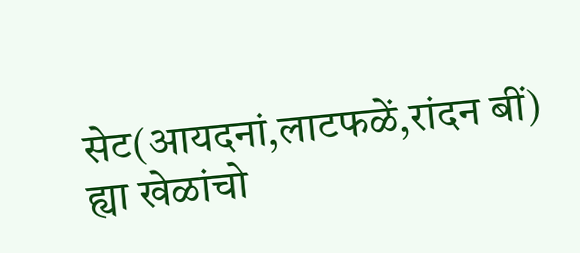सेट(आयदनां,लाटफळें,रांदन बीं) ह्या खेळांचो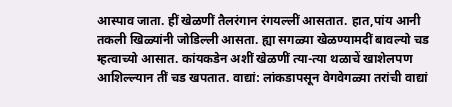आस्पाव जाता. हीं खेळणीं तैलरंगान रंगयल्लीं आसतात. हात,पांय आनी तकली खिळ्यांनी जोडिल्ली आसता. ह्या सगळ्या खेळण्यामदीं बावल्यो चड म्हत्वाच्यो आसात. कांयकडेन अशीं खेळणीं त्या-त्या थळाचें खाशेलपण आशिल्ल्यान तीं चड खपतात. वाद्यां: लांकडापसून वेगवेगळ्या तरांची वाद्यां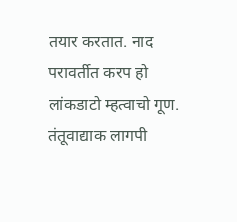तयार करतात. नाद परावर्तीत करप हो लांकडाटो म्हत्वाचो गूण. तंतूवाद्याक लागपी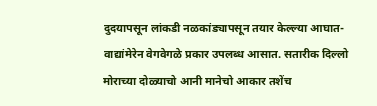दुदयापसून लांकडी नळकांड्यापसून तयार केल्ल्या आघात-वाद्यांमेरेन वेगवेगळे प्रकार उपलब्ध आसात. सतारीक दिल्लो मोराच्या दोळ्याचो आनी मानेचो आकार तशेंच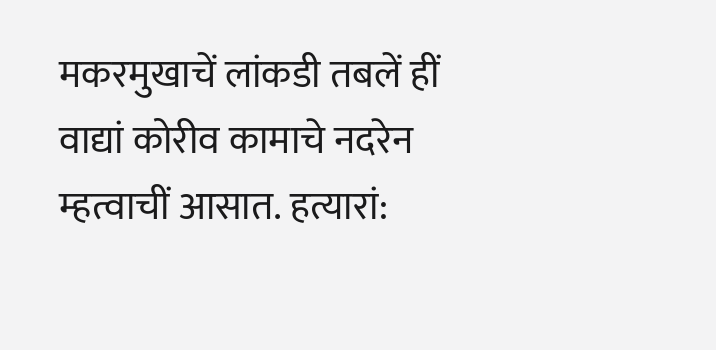मकरमुखाचें लांकडी तबलें हीं वाद्यां कोरीव कामाचे नदरेन म्हत्वाचीं आसात. हत्यारां: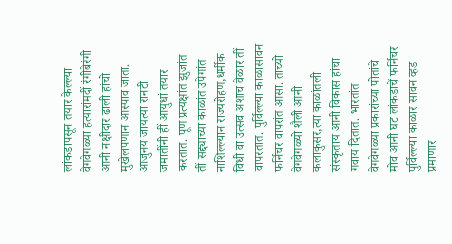लांकडापसून तयार केल्ल्या वेगवेगळ्या हत्यारांमदीं रंगीबेरंगी आनी नक्षीदार ढाली हांचो मुखेलपणान आस्पाव जाता. आजुनय जायत्या रानटी जमातींनी हीं आयुधां तयार करतात. पूण प्रत्यक्षांत झुजांत तीं सद्द्याच्या काळांत उपेगांत नाशिल्ल्यान राज्यरोहण,धर्मीक विधी वा उत्सव अशाच वेळार तीं वापरतात. पुर्विल्ल्या काळासावन फर्निचर वापरांत आसा. ताच्यो वेगवेगळ्यो शैली आनी कलाकुसर,त्या काळांतली संस्कृताय आनी विकास हांचा गवाय दितात. भारतांत वेगवेगळ्या प्रकारांच्या पोतांचे मोव आनी घट लांकडाचें फर्निचर पुर्विल्ल्या काळार सावन व्हड प्रमाणार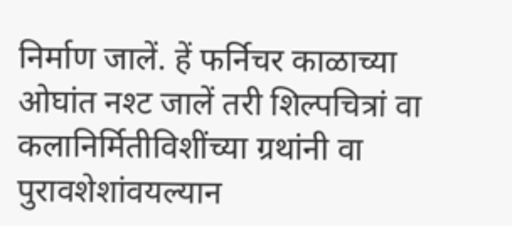निर्माण जालें. हें फर्निचर काळाच्या ओघांत नश्ट जालें तरी शिल्पचित्रां वा कलानिर्मितीविशींच्या ग्रथांनी वा पुरावशेशांवयल्यान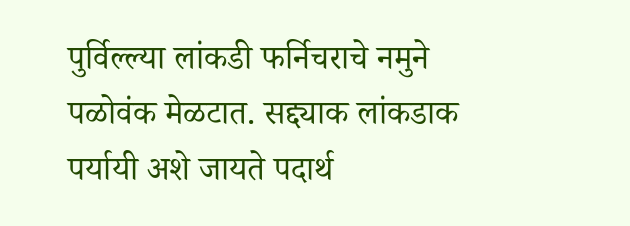पुर्विल्ल्या लांकडी फर्निचराचे नमुने पळोवंक मेळटात. सद्द्याक लांकडाक पर्यायी अशे जायते पदार्थ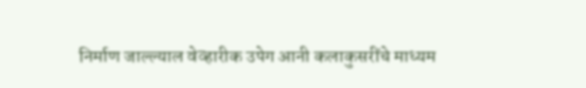निर्माण जाल्ल्याल वेव्हारीक उपेग आनी कलाकुसरींचे माध्यम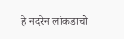हे नदरेन लांकडाचो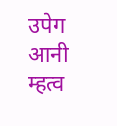उपेग आनी म्हत्व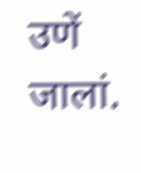उणें जालां.